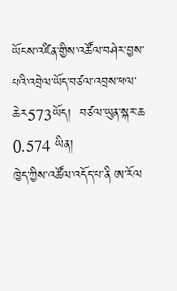ཡོངས་འཛིན་གྱིས་འཚོལ་བཤེར་བྱས་པའི་འབྲེལ་ཡོད་བཙལ་འབྲས་ཕལ་ཆེར573ཡོད།  བཙལ་ཡུན་སྐར་ཆ 0.574 ཡིན།
ཁྱེད་ཀྱིས་འཚོལ་འདོད་པ་ནི ཨ་རོལ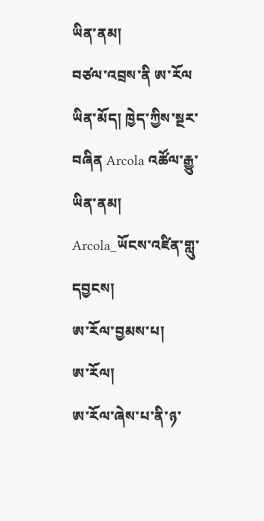ཡིན་ནམ།
བཙལ་འབྲས་ནི ཨ་རོལ ཡིན་མོད། ཁྱེད་ཀྱིས་སྔར་བཞིན Arcola འཚོལ་རྒྱུ་ཡིན་ནམ།
Arcola_ཡོངས་འཛིན་གླུ་དབྱངས།
ཨ་རོལ་བྱམས་པ།
ཨ་རོལ།
ཨ་རོལ་ཞེས་པ་ནི་ཉ་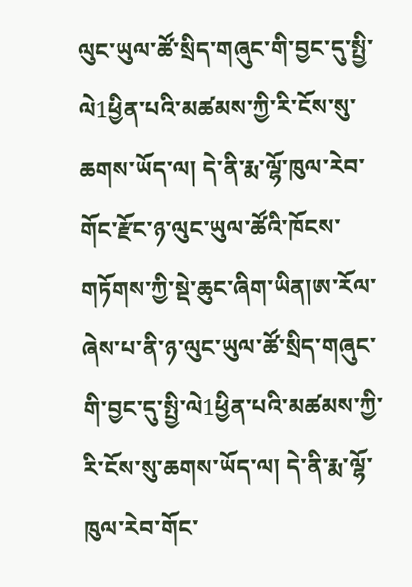ལུང་ཡུལ་ཚོ་སྲིད་གཞུང་གི་བྱང་དུ་སྤྱི་ལེ1ཕྱིན་པའི་མཚམས་ཀྱི་རི་ངོས་སུ་ཆགས་ཡོད་ལ། དེ་ནི་རྨ་ལྷོ་ཁུལ་རེབ་གོང་རྫོང་ཉ་ལུང་ཡུལ་ཚོའི་ཁོངས་གཏོགས་ཀྱི་སྡེ་ཆུང་ཞིག་ཡིན།ཨ་རོལ་ཞེས་པ་ནི་ཉ་ལུང་ཡུལ་ཚོ་སྲིད་གཞུང་གི་བྱང་དུ་སྤྱི་ལེ1ཕྱིན་པའི་མཚམས་ཀྱི་རི་ངོས་སུ་ཆགས་ཡོད་ལ། དེ་ནི་རྨ་ལྷོ་ཁུལ་རེབ་གོང་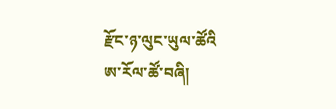རྫོང་ཉ་ལུང་ཡུལ་ཚོའི
ཨ་རོལ་ཚོ་བཞི།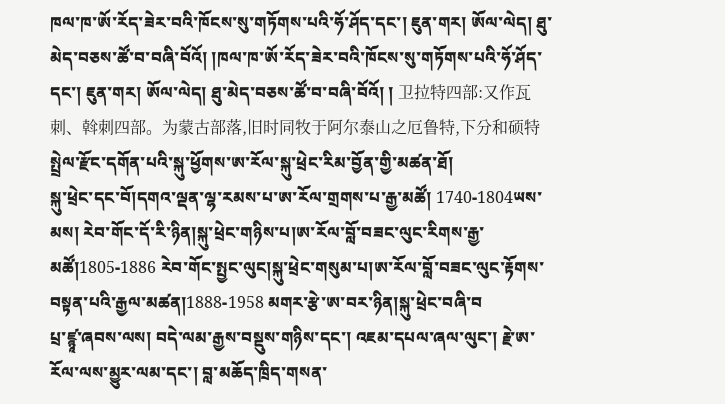ཁལ་ཁ་ཨོ་རོད་ཟེར་བའི་ཁོངས་སུ་གཏོགས་པའི་ཧོ་ཤོད་དང་། ཇུན་གར། ཨོལ་ལེད། ཐུ་མེད་བཅས་ཚོ་བ་བཞི་བོའོ། །ཁལ་ཁ་ཨོ་རོད་ཟེར་བའི་ཁོངས་སུ་གཏོགས་པའི་ཧོ་ཤོད་དང་། ཇུན་གར། ཨོལ་ལེད། ཐུ་མེད་བཅས་ཚོ་བ་བཞི་བོའོ། ། 卫拉特四部:又作瓦刺、斡刺四部。为蒙古部落,旧时同牧于阿尔泰山之厄鲁特,下分和硕特
སྤྲེལ་རྫོང་དགོན་པའི་སྐུ་ཕྱོགས་ཨ་རོལ་སྐུ་ཕྲེང་རིམ་བྱོན་གྱི་མཚན་ཐོ།
སྐུ་ཕྲེང་དང་བོ།དགའ་ལྡན་ལྷ་རམས་པ་ཨ་རོལ་གྲགས་པ་རྒྱ་མཚོ། 1740-1804ཡས་མས། རེབ་གོང་དོ་རི་ཉིན།སྐུ་ཕྲེང་གཉིས་པ།ཨ་རོལ་བློ་བཟང་ལུང་རིགས་རྒྱ་མཚོ།1805-1886 རེབ་གོང་སྤྱང་ལུང།སྐུ་ཕྲེང་གསུམ་པ།ཨ་རོལ་བློ་བཟང་ལུང་རྟོགས་བསྟན་པའི་རྒྱལ་མཚན།1888-1958 མགར་རྩེ་ཨ་བར་ཉིན།སྐུ་ཕྲེང་བཞི་བ
པྲ་ཛྙཱ་ཞབས་ལས། བདེ་ལམ་རྒྱས་བསྡུས་གཉིས་དང་། འཇམ་དཔལ་ཞལ་ལུང་། རྗེ་ཨ་རོལ་ལས་མྱུར་ལམ་དང་། བླ་མཆོད་ཁྲིད་གསན་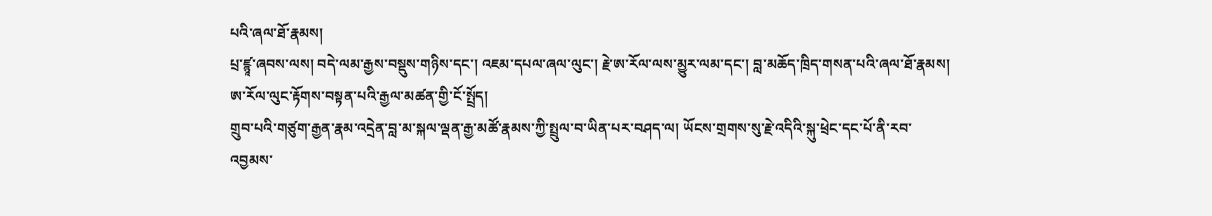པའི་ཞལ་ཐོ་རྣམས།
པྲ་ཛྙཱ་ཞབས་ལས། བདེ་ལམ་རྒྱས་བསྡུས་གཉིས་དང་། འཇམ་དཔལ་ཞལ་ལུང་། རྗེ་ཨ་རོལ་ལས་མྱུར་ལམ་དང་། བླ་མཆོད་ཁྲིད་གསན་པའི་ཞལ་ཐོ་རྣམས།
ཨ་རོལ་ལུང་རྟོགས་བསྟན་པའི་རྒྱལ་མཚན་གྱི་ངོ་སྤྲོད།
གྲུབ་པའི་གཙུག་རྒྱན་རྣམ་འདྲེན་བླ་མ་སྐལ་ལྡན་རྒྱ་མཚོ་རྣམས་ཀྱི་སྤྲུལ་བ་ཡིན་པར་བཤད་ལ། ཡོངས་གྲགས་སུ་རྗེ་འདིའི་སྐུ་ཕྲེང་དང་པོ་ནི་རབ་འབྱམས་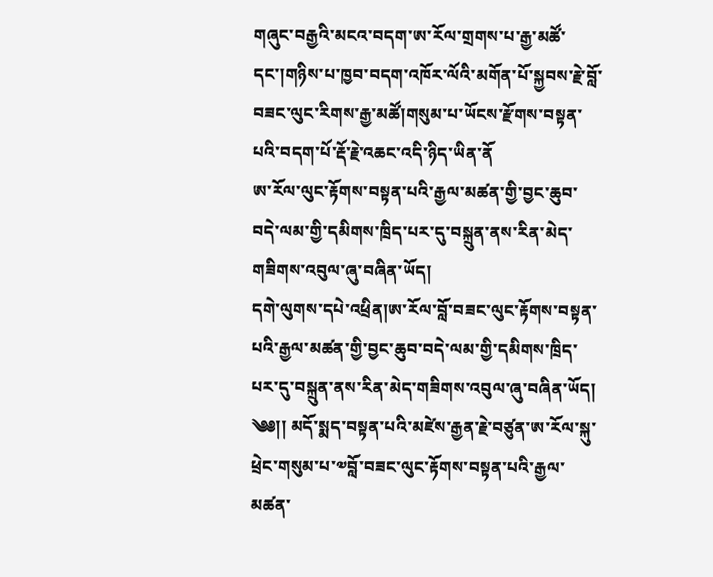གཞུང་བརྒྱའི་མངའ་བདག་ཨ་རོལ་གྲགས་པ་རྒྱ་མཚོ་དང་།གཉིས་པ་ཁྱབ་བདག་འཁོར་ལོའི་མགོན་པོ་སྐྱབས་རྗེ་བློ་བཟང་ལུང་རིགས་རྒྱ་མཚོ།གསུམ་པ་ཡོངས་རྫོགས་བསྟན་པའི་བདག་པོ་རྡོ་རྗེ་འཆང་འདི་ཉིད་ཡིན་ནོ
ཨ་རོལ་ལུང་རྟོགས་བསྟན་པའི་རྒྱལ་མཚན་གྱི་བྱང་ཆུབ་བདེ་ལམ་གྱི་དམིགས་ཁྲིད་པར་དུ་བསྐྲུན་ནས་རིན་མེད་གཟིགས་འབུལ་ཞུ་བཞིན་ཡོད།
དགེ་ལུགས་དཔེ་འཕྲིན།ཨ་རོལ་བློ་བཟང་ལུང་རྟོགས་བསྟན་པའི་རྒྱལ་མཚན་གྱི་བྱང་ཆུབ་བདེ་ལམ་གྱི་དམིགས་ཁྲིད་པར་དུ་བསྐྲུན་ནས་རིན་མེད་གཟིགས་འབུལ་ཞུ་བཞིན་ཡོད། ༄༅།། མདོ་སྨད་བསྟན་པའི་མཛེས་རྒྱན་རྗེ་བཙུན་ཨ་རོལ་སྐུ་ཕྲེང་གསུམ་པ་༧བློ་བཟང་ལུང་རྟོགས་བསྟན་པའི་རྒྱལ་མཚན་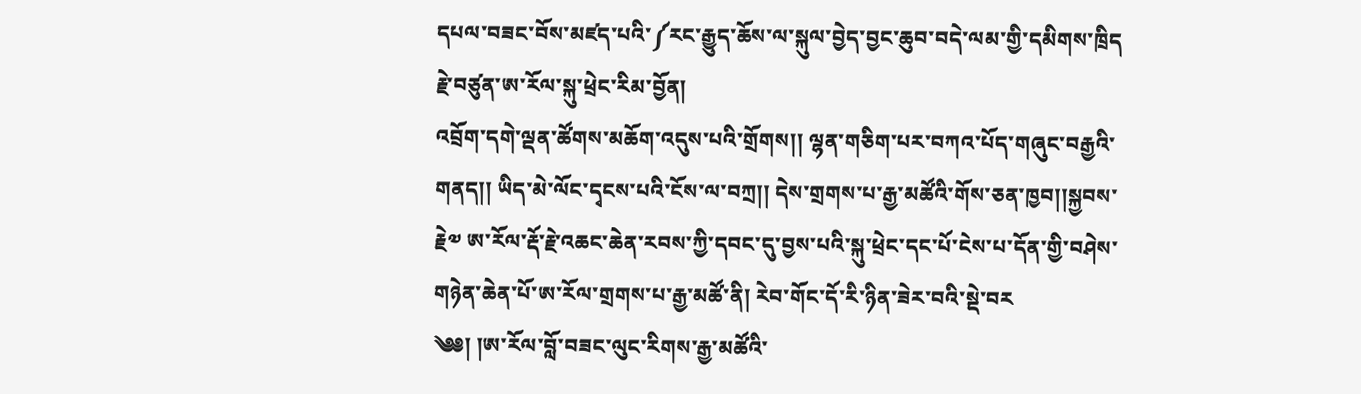དཔལ་བཟང་བོས་མཛད་པའི་༼རང་རྒྱུད་ཆོས་ལ་སྐུལ་བྱེད་བྱང་ཆུབ་བདེ་ལམ་གྱི་དམིགས་ཁྲིད
རྗེ་བཙུན་ཨ་རོལ་སྐུ་ཕྲེང་རིམ་བྱོན།
འབྲོག་དགེ་ལྡན་ཚོགས་མཆོག་འདུས་པའི་གྲོགས།། ལྷན་གཅིག་པར་བཀའ་པོད་གཞུང་བརྒྱའི་གནད།། ཡིད་མེ་ལོང་དྭངས་པའི་ངོས་ལ་བཀྲ།། དེས་གྲགས་པ་རྒྱ་མཚོའི་གོས་ཅན་ཁྱབ།།སྐྱབས་རྗེ༧ ཨ་རོལ་རྡོ་རྗེ་འཆང་ཆེན་རབས་ཀྱི་དབང་དུ་བྱས་པའི་སྐུ་ཕྲེང་དང་པོ་ངེས་པ་དོན་གྱི་བཤེས་གཉེན་ཆེན་པོ་ཨ་རོལ་གྲགས་པ་རྒྱ་མཚོ་ནི། རེབ་གོང་དོ་རི་ཉིན་ཟེར་བའི་སྡེ་བར
༄༅། །ཨ་རོལ་བློ་བཟང་ལུང་རིགས་རྒྱ་མཚོའི་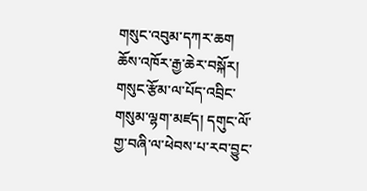གསུང་འབུམ་དཀར་ཆག
ཆོས་འཁོར་རྒྱ་ཆེར་བསྐོར། གསུང་རྩོམ་ལ་པོད་འབྲིང་གསུམ་ལྷག་མཛད། དགུང་ལོ་གྱ་བཞི་ལ་ཕེབས་པ་རབ་བྱུང་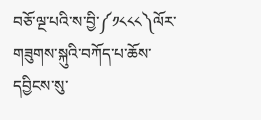བཅོ་ལྔ་པའི་ས་བྱི་༼༡༨༨༨༽ལོར་གཟུགས་སྐུའི་བཀོད་པ་ཆོས་དབྱིངས་སུ་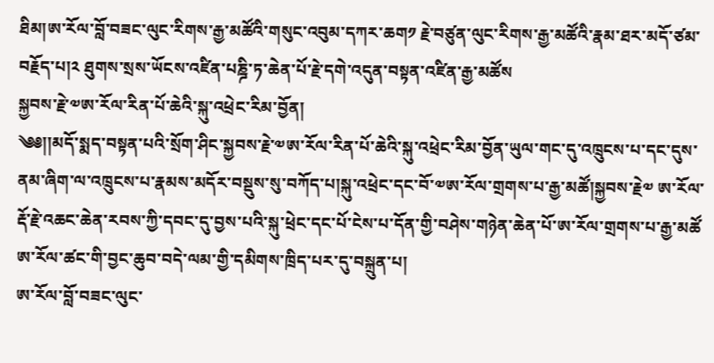ཐིམ།ཨ་རོལ་བློ་བཟང་ལུང་རིགས་རྒྱ་མཚོའི་གསུང་འབུམ་དཀར་ཆག༡ རྗེ་བཙུན་ལུང་རིགས་རྒྱ་མཚོའི་རྣམ་ཐར་མདོ་ཙམ་བརྗོད་པ།༢ ཐུགས་སྲས་ཡོངས་འཛིན་པཎྜི་ཏ་ཆེན་པོ་རྗེ་དགེ་འདུན་བསྟན་འཛིན་རྒྱ་མཚོས
སྐྱབས་རྗེ་༧ཨ་རོལ་རིན་པོ་ཆེའི་སྐུ་འཕྲེང་རིམ་བྱོན།
༄༅།།མདོ་སྨད་བསྟན་པའི་སྲོག་ཤིང་སྐྱབས་རྗེ་༧ཨ་རོལ་རིན་པོ་ཆེའི་སྐུ་འཕྲེང་རིམ་བྱོན་ཡུལ་གང་དུ་འཁྲུངས་པ་དང་དུས་ནམ་ཞིག་ལ་འཁྲུངས་པ་རྣམས་མདོར་བསྡུས་སུ་བཀོད་པ།སྐུ་འཕྲེང་དང་བོ་༧ཨ་རོལ་གྲགས་པ་རྒྱ་མཚོ།སྐྱབས་རྗེ༧ ཨ་རོལ་རྡོ་རྗེ་འཆང་ཆེན་རབས་ཀྱི་དབང་དུ་བྱས་པའི་སྐུ་ཕྲེང་དང་པོ་ངེས་པ་དོན་གྱི་བཤེས་གཉེན་ཆེན་པོ་ཨ་རོལ་གྲགས་པ་རྒྱ་མཚོ
ཨ་རོལ་ཚང་གི་བྱང་ཆུབ་བདེ་ལམ་གྱི་དམིགས་ཁྲིད་པར་དུ་བསྐྲུན་པ།
ཨ་རོལ་བློ་བཟང་ལུང་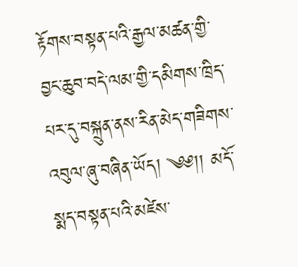རྟོགས་བསྟན་པའི་རྒྱལ་མཚན་གྱི་བྱང་ཆུབ་བདེ་ལམ་གྱི་དམིགས་ཁྲིད་པར་དུ་བསྐྲུན་ནས་རིན་མེད་གཟིགས་འབུལ་ཞུ་བཞིན་ཡོད། ༄༅།། མདོ་སྨད་བསྟན་པའི་མཛེས་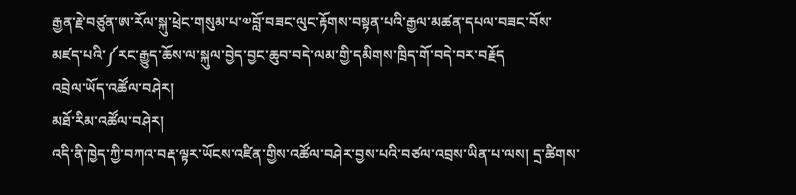རྒྱན་རྗེ་བཙུན་ཨ་རོལ་སྐུ་ཕྲེང་གསུམ་པ་༧བློ་བཟང་ལུང་རྟོགས་བསྟན་པའི་རྒྱལ་མཚན་དཔལ་བཟང་བོས་མཛད་པའི་༼རང་རྒྱུད་ཆོས་ལ་སྐུལ་བྱེད་བྱང་ཆུབ་བདེ་ལམ་གྱི་དམིགས་ཁྲིད་གོ་བདེ་བར་བརྗོད
འབྲེལ་ཡོད་འཚོལ་བཤེར།
མཐོ་རིམ་འཚོལ་བཤེར།
འདི་ནི་ཁྱེད་ཀྱི་བཀའ་བརྡ་ལྟར་ཡོངས་འཛིན་གྱིས་འཚོལ་བཤེར་བྱས་པའི་བཙལ་འབྲས་ཡིན་པ་ལས། དྲ་ཚིགས་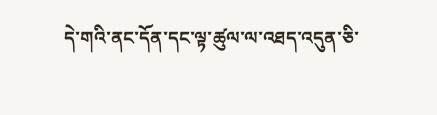དེ་གའི་ནང་དོན་དང་ལྟ་ཚུལ་ལ་འཐད་འདུན་ཅི་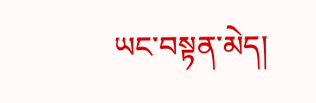ཡང་བསྟན་མེད།